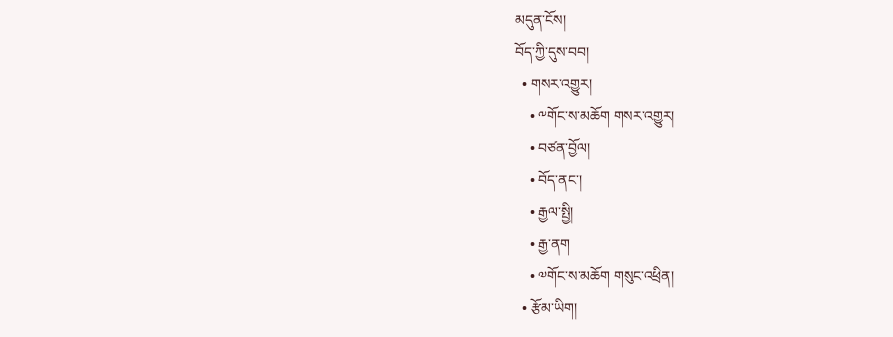མདུན་ངོས།
བོད་ཀྱི་དུས་བབ།
  • གསར་འགྱུར།
    • ༸གོང་ས་མཆོག གསར་འགྱུར།
    • བཙན་བྱོལ།
    • བོད་ནང་།
    • རྒྱལ་སྤྱི།
    • རྒྱ་ནག
    • ༧གོང་ས་མཆོག གསུང་འཕྲིན།
  • རྩོམ་ཡིག།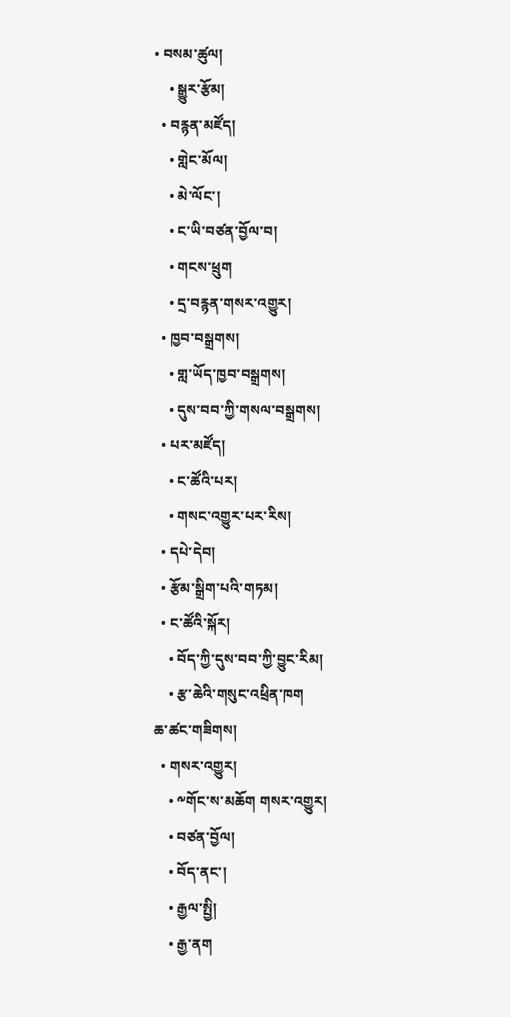• བསམ་ཚུལ།
    • སྒྱུར་རྩོམ།
  • བརྙན་མཛོད།
    • གླེང་མོལ།
    • མེ་ལོང་།
    • ང་ཡི་བཙན་བྱོལ་བ།
    • གངས་ཕྲུག
    • དྲ་བརྙན་གསར་འགྱུར།
  • ཁྱབ་བསྒྲགས།
    • གླ་ཡོད་ཁྱབ་བསྒྲགས།
    • དུས་བབ་ཀྱི་གསལ་བསྒྲགས།
  • པར་མཛོད།
    • ང་ཚོའི་པར།
    • གསང་འགྱུར་པར་རིས།
  • དཔེ་དེབ།
  • རྩོམ་སྒྲིག་པའི་གཏམ།
  • ང་ཚོའི་སྐོར།
    • བོད་ཀྱི་དུས་བབ་ཀྱི་བྱུང་རིམ།
    • རྩ་ཆེའི་གསུང་འཕྲིན་ཁག
ཆ་ཚང་གཟིགས།
  • གསར་འགྱུར།
    • ༸གོང་ས་མཆོག གསར་འགྱུར།
    • བཙན་བྱོལ།
    • བོད་ནང་།
    • རྒྱལ་སྤྱི།
    • རྒྱ་ནག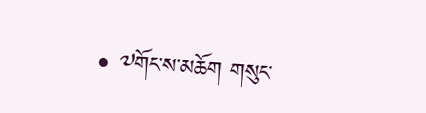• ༧གོང་ས་མཆོག གསུང་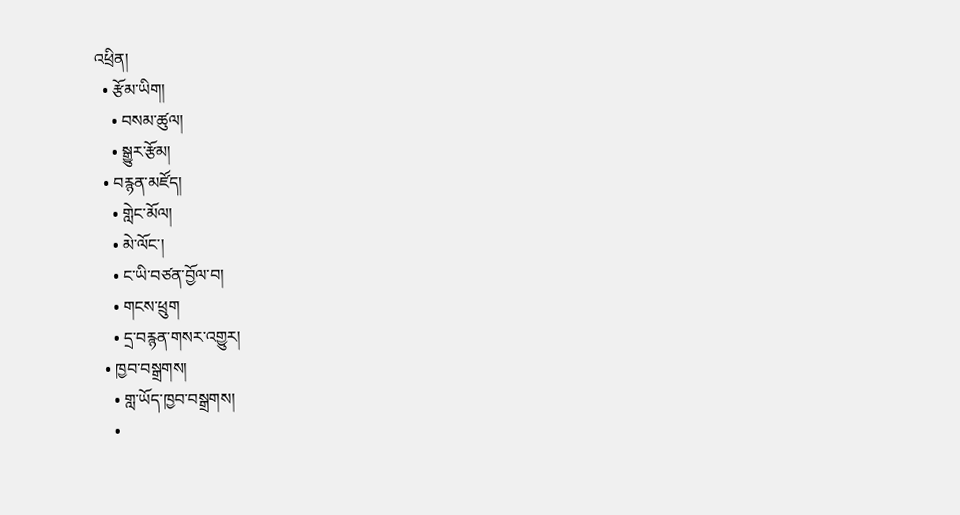འཕྲིན།
  • རྩོམ་ཡིག།
    • བསམ་ཚུལ།
    • སྒྱུར་རྩོམ།
  • བརྙན་མཛོད།
    • གླེང་མོལ།
    • མེ་ལོང་།
    • ང་ཡི་བཙན་བྱོལ་བ།
    • གངས་ཕྲུག
    • དྲ་བརྙན་གསར་འགྱུར།
  • ཁྱབ་བསྒྲགས།
    • གླ་ཡོད་ཁྱབ་བསྒྲགས།
    •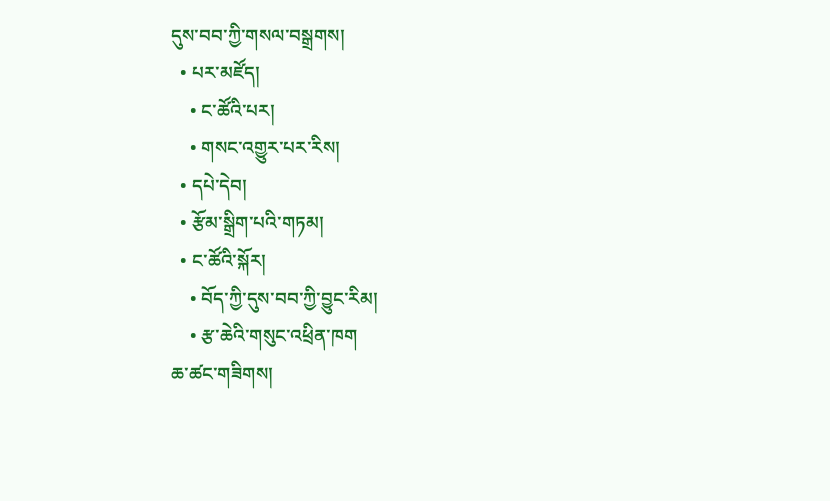དུས་བབ་ཀྱི་གསལ་བསྒྲགས།
  • པར་མཛོད།
    • ང་ཚོའི་པར།
    • གསང་འགྱུར་པར་རིས།
  • དཔེ་དེབ།
  • རྩོམ་སྒྲིག་པའི་གཏམ།
  • ང་ཚོའི་སྐོར།
    • བོད་ཀྱི་དུས་བབ་ཀྱི་བྱུང་རིམ།
    • རྩ་ཆེའི་གསུང་འཕྲིན་ཁག
ཆ་ཚང་གཟིགས།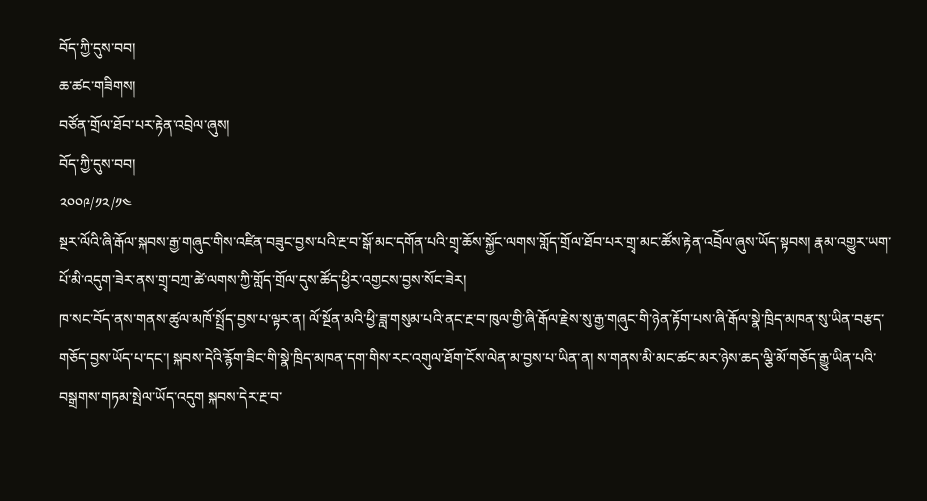བོད་ཀྱི་དུས་བབ།
ཆ་ཚང་གཟིགས།
བཙོན་གྲོལ་ཐོབ་པར་རྟེན་འབྲེལ་ཞུས།
བོད་ཀྱི་དུས་བབ།
༢༠༠༩/༡༢/༡༤
སྔར་ལོའི་ཞི་རྒོལ་སྐབས་རྒྱ་གཞུང་གིས་འཛིན་བཟུང་བྱས་པའི་རྔ་བ་སྒོ་མང་དགོན་པའི་གྲྭ་ཆོས་སྐྱོང་ལགས་གློད་གྲོལ་ཐོབ་པར་གྲྭ་མང་ཚོས་རྟེན་འབྲེོལ་ཞུས་ཡོད་སྟབས། རྣམ་འགྱུར་ཡག་པོ་མི་འདུག་ཟེར་ནས་གྲྭ་བཀྲ་ཚེ་ལགས་ཀྱི་གློད་གྲོལ་དུས་ཚོད་ཕྱིར་འགྱངས་བྱས་སོང་ཟེར།
ཁ་སང་བོད་ནས་གནས་ཚུལ་མཁོ་སྤྲོད་བྱས་པ་ལྟར་ན། ལོ་སྔོན་མའི་ཕྱི་ཟླ་གསུམ་པའི་ནང་རྔ་བ་ཁུལ་གྱི་ཞི་རྒོལ་རྗེས་སུ་རྒྱ་གཞུང་གི་ཉེན་རྟོག་པས་ཞི་རྒོལ་སྣེ་ཁྲིད་མཁན་སུ་ཡིན་བརྩད་གཅོད་བྱས་ཡོད་པ་དང་། སྐབས་དེའི་རྙོག་ཟིང་གི་སྣེ་ཁྲིད་མཁན་དག་གིས་རང་འགུལ་ཐོག་ངོས་ལེན་མ་བྱས་པ་ཡིན་ན། ས་གནས་མི་མང་ཚང་མར་ཉེས་ཆད་ལྕི་མོ་གཅོད་རྒྱུ་ཡིན་པའི་བསྒྲགས་གཏམ་སྤེལ་ཡོད་འདུག སྐབས་དེར་རྔ་བ་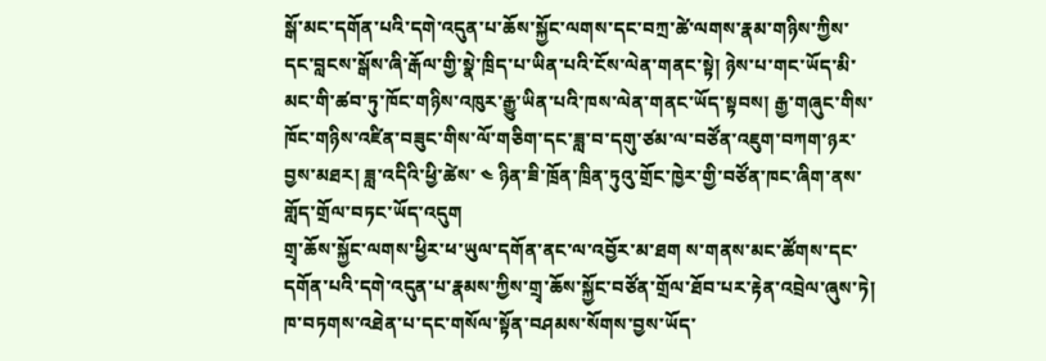སྒོ་མང་དགོན་པའི་དགེ་འདུན་པ་ཆོས་སྐྱོང་ལགས་དང་བཀྲ་ཚེ་ལགས་རྣམ་གཉིས་ཀྱིས་དང་བླངས་སྒོས་ཞི་རྒོལ་གྱི་སྣེ་ཁྲིད་པ་ཡིན་པའི་ངོས་ལེན་གནང་སྟེ། ཉེས་པ་གང་ཡོད་མི་མང་གི་ཚབ་ཏུ་ཁོང་གཉིས་འཁུར་རྒྱུ་ཡིན་པའི་ཁས་ལེན་གནང་ཡོད་སྟབས། རྒྱ་གཞུང་གིས་ཁོང་གཉིས་འཛིན་བཟུང་གིས་ལོ་གཅིག་དང་ཟླ་བ་དགུ་ཙམ་ལ་བཙོན་འཇུག་བཀག་ཉར་བྱས་མཐར། ཟླ་འདིའི་ཕྱི་ཚེས་ ༤ ཉིན་ཟི་ཁྲོན་ཁྲིན་ཏུའུ་གྲོང་ཁྱེར་གྱི་བཙོན་ཁང་ཞིག་ནས་གློད་གྲོལ་བཏང་ཡོད་འདུག
གྲྭ་ཆོས་སྐྱོང་ལགས་ཕྱིར་ཕ་ཡུལ་དགོན་ནང་ལ་འབྱོར་མ་ཐག ས་གནས་མང་ཚོགས་དང་དགོན་པའི་དགེ་འདུན་པ་རྣམས་ཀྱིས་གྲྭ་ཆོས་སྐྱོང་བཙོན་གྲོལ་ཐོབ་པར་རྟེན་འབྲེལ་ཞུས་ཏེ། ཁ་བཏགས་འཐེན་པ་དང་གསོལ་སྟོན་བཤམས་སོགས་བྱས་ཡོད་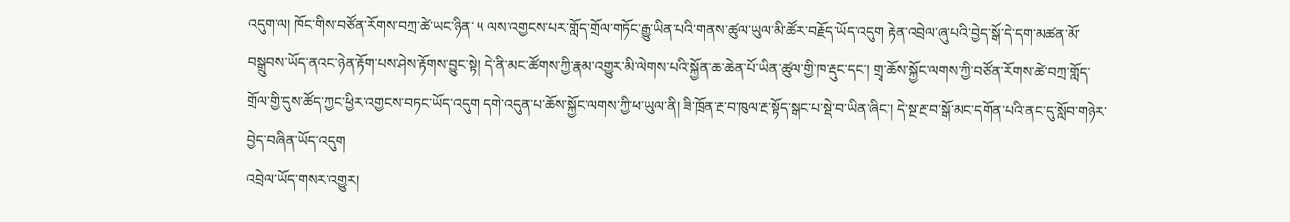འདུག་ལ། ཁོང་གིས་བཙོན་རོགས་བཀྲ་ཚེ་ཡང་ཉིན་ ༥ ལས་འགྱངས་པར་གློད་གྲོལ་གཏོང་རྒྱུ་ཡིན་པའི་གནས་ཚུལ་ཡུལ་མི་ཚོར་བརྗོད་ཡོད་འདུག རྟེན་འབྲེལ་ཞུ་པའི་བྱེད་སྒོ་དེ་དག་མཚན་མོ་བསྒྲུབས་ཡོད་ནའང་ཉེན་རྟོག་པས་ཤེས་རྟོགས་བྱུང་སྟེ། དེ་ནི་མང་ཚོགས་ཀྱི་རྣམ་འགྱུར་མི་ལེགས་པའི་སྐྱོན་ཆ་ཆེན་པོ་ཡིན་ཚུལ་གྱི་ཁ་རྡུང་དང་། གྲྭ་ཆོས་སྐྱོང་ལགས་ཀྱི་བཙོན་རོགས་ཚེ་བཀྲ་གློད་གྲོལ་གྱི་དུས་ཚོད་ཀྱང་ཕྱིར་འགྱངས་བཏང་ཡོད་འདུག དགེ་འདུན་པ་ཆོས་སྐྱོང་ལགས་ཀྱི་ཕ་ཡུལ་ནི། ཟི་ཁྲོན་རྔ་བ་ཁུལ་རྔ་སྟོད་སྒང་པ་སྡེ་བ་ཡིན་ཞིང་། དེ་སྔ་རྔ་བ་སྒོ་མང་དགོན་པའི་ནང་དུ་སློབ་གཉེར་བྱེད་བཞིན་ཡོད་འདུག
འབྲེལ་ཡོད་གསར་འགྱུར།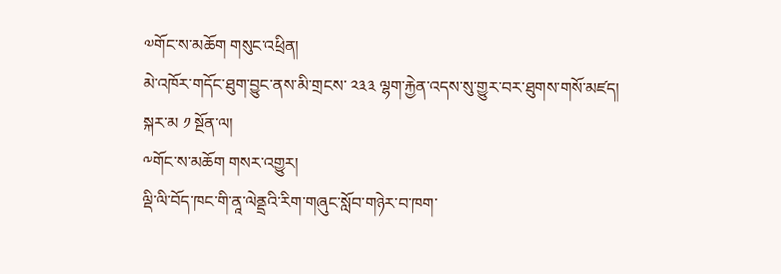༧གོང་ས་མཆོག གསུང་འཕྲིན།
མེ་འཁོར་གདོང་ཐུག་བྱུང་ནས་མི་གྲངས་ ༢༣༣ ལྷག་རྐྱེན་འདས་སུ་གྱུར་བར་ཐུགས་གསོ་མཛད།
སྐར་མ ༡ སྔོན་ལ།
༸གོང་ས་མཆོག གསར་འགྱུར།
ལྡི་ལི་བོད་ཁང་གི་ནཱ་ལེནྡྲའི་རིག་གཞུང་སློབ་གཉེར་བ་ཁག་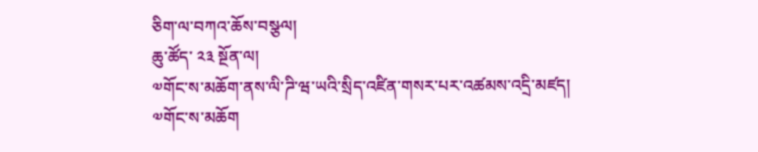ཅིག་ལ་བཀའ་ཆོས་བསྩལ།
ཆུ་ཚོད་ ༢༣ སྔོན་ལ།
༧གོང་ས་མཆོག་ནས་ལི་ཌི་ཝ་ཡའི་སྲིད་འཛིན་གསར་པར་འཚམས་འདྲི་མཛད།
༧གོང་ས་མཆོག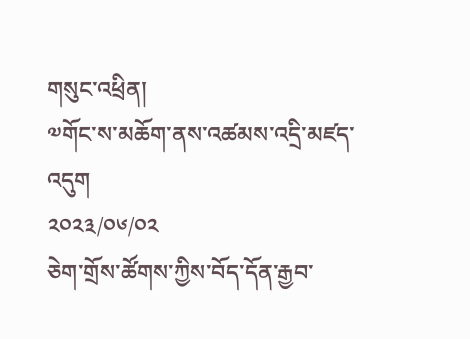གསུང་འཕྲིན།
༧གོང་ས་མཆོག་ནས་འཚམས་འདྲི་མཛད་འདུག
༢༠༢༣/༠༦/༠༢
ཅེག་གྲོས་ཚོགས་ཀྱིས་བོད་དོན་རྒྱབ་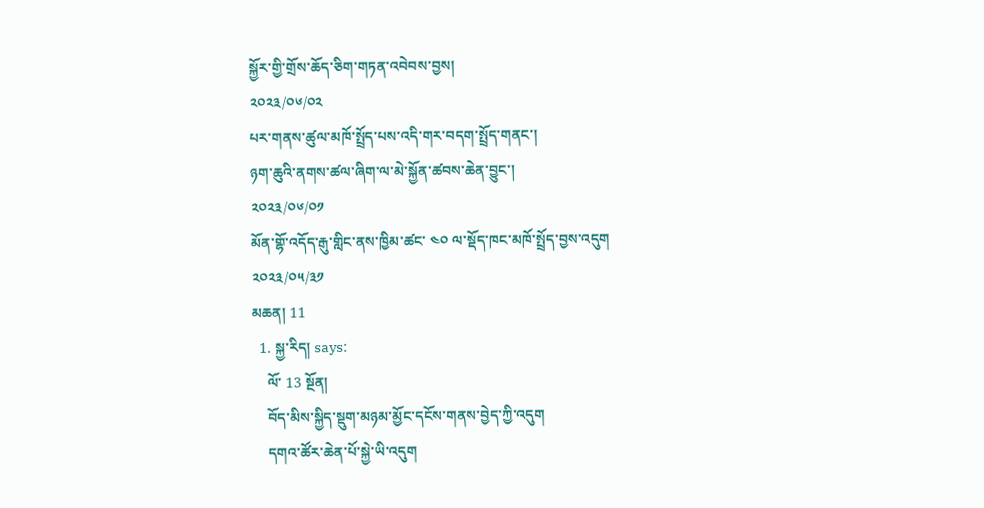སྐྱོར་གྱི་གྲོས་ཆོད་ཅིག་གཏན་འབེབས་བྱས།
༢༠༢༣/༠༦/༠༢
པར་གནས་ཚུལ་མཁོ་སྤྲོད་པས་འདི་གར་བདག་སྤྲོད་གནང་།
ཉག་ཆུའི་ནགས་ཚལ་ཞིག་ལ་མེ་སྐྱོན་ཚབས་ཆེན་བྱུང་།
༢༠༢༣/༠༦/༠༡
མོན་གྷོ་འདོད་རྒུ་གླིང་ནས་ཁྱིམ་ཚང་ ༤༠ ལ་སྡོད་ཁང་མཁོ་སྤྲོད་བྱས་འདུག
༢༠༢༣/༠༥/༣༡
མཆན། 11
  1. སྐྱ་རིད། says:
    ལོ་ 13 སྔོན།
    བོད་མིས་སྐྱིད་སྡུག་མཉམ་མྱོང་དངོས་གནས་བྱེད་ཀྱི་འདུག
    དགའ་ཚོར་ཆེན་པོ་སྐྱེ་ཡི་འདུག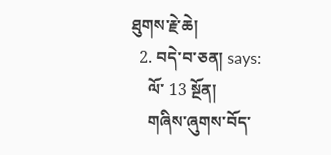ཐུགས་རྗེ་ཆེ།
  2. བདེ་བ་ཅན། says:
    ལོ་ 13 སྔོན།
    གཞིས་ཞུགས་བོད་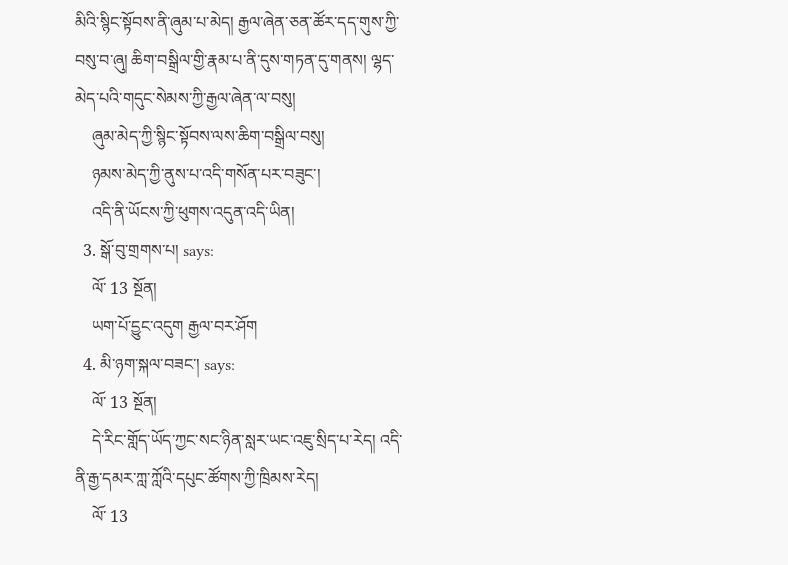མིའི་སྙིང་སྟོབས་ནི་ཞུམ་པ་མེད། རྒྱལ་ཞེན་ཅན་ཚོར་དད་གུས་ཀྱི་བསུ་བ་ཞུ། ཆིག་བསྒྲིལ་གྱི་རྣམ་པ་ནི་དུས་གཏན་དུ་གནས། ལྷད་མེད་པའི་གདུང་སེམས་ཀྱི་རྒྱལ་ཞེན་ལ་བསུ།
    ཞུམ་མེད་ཀྱི་སྙིང་སྟོབས་ལས་ཆིག་བསྒྲིལ་བསུ།
    ཉམས་མེད་ཀྱི་ནུས་པ་འདི་གསོན་པར་བཟུང་།
    འདི་ནི་ཡོངས་ཀྱི་ཕུགས་འདུན་འདི་ཡིན།
  3. སྒོ་བུ་གྲགས་པ། says:
    ལོ་ 13 སྔོན།
    ཡག་པོ་དྱུང་འདུག རྒྱལ་བར་ཤོག
  4. མི་ཉག་སྐལ་བཟང་། says:
    ལོ་ 13 སྔོན།
    དེ་རིང་གློད་ཡོད་ཀྱང་སང་ཉིན་སླར་ཡང་འཇུ་སྲིད་པ་རེད། འདི་ནི་རྒྱ་དམར་ཀླ་ཀློའི་དཔུང་ཚོགས་ཀྱི་ཁྲིམས་རེད།
    ལོ་ 13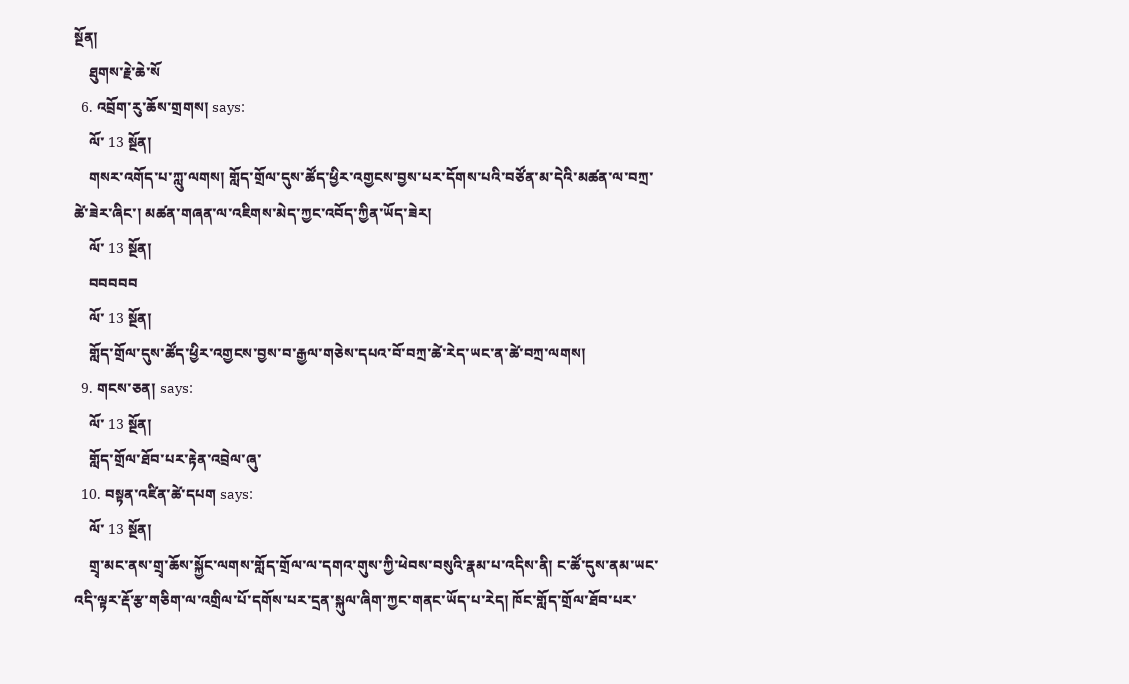སྔོན།
    ཐུགས་རྗེ་ཆེ་སོ
  6. འབྲོག་རུ་ཆོས་གྲགས། says:
    ལོ་ 13 སྔོན།
    གསར་འགོད་པ་ཀླུ་ལགས། གློད་གྲོལ་དུས་ཚོད་ཕྱིར་འགྱངས་བྱས་པར་དོགས་པའི་བཙོན་མ་དེའི་མཚན་ལ་བཀྲ་ཚེ་ཟེར་ཞིང་། མཚན་གཞན་ལ་འཇིགས་མེད་ཀྱང་འབོད་ཀྱིན་ཡོད་ཟེར།
    ལོ་ 13 སྔོན།
    བབབབབ
    ལོ་ 13 སྔོན།
    གློད་གྲོལ་དུས་ཚོད་ཕྱིར་འགྱངས་བྱས་བ་རྒྱལ་གཅེས་དཔའ་བོ་བཀྲ་ཚེ་རེད་ཡང་ན་ཚེ་བཀྲ་ལགས།
  9. གངས་ཅན། says:
    ལོ་ 13 སྔོན།
    གློད་གྲོལ་ཐོབ་པར་རྟེན་འབྲེལ་ཞུ་
  10. བསྟན་འཛིན་ཚེ་དཔག says:
    ལོ་ 13 སྔོན།
    གྲྭ་མང་ནས་གྲྭ་ཆོས་སྐྱོང་ལགས་གློད་གྲོལ་ལ་དགའ་གུས་ཀྱི་ཕེབས་བསུའི་རྣམ་པ་འདིས་ནི། ང་ཚོ་དུས་ནམ་ཡང་འདི་ལྟར་རྡོ་རྩ་གཅིག་ལ་འགྲིལ་པོ་དགོས་པར་དྲན་སྐུལ་ཞིག་ཀྱང་གནང་ཡོད་པ་རེད། ཁོང་གློད་གྲོལ་ཐོབ་པར་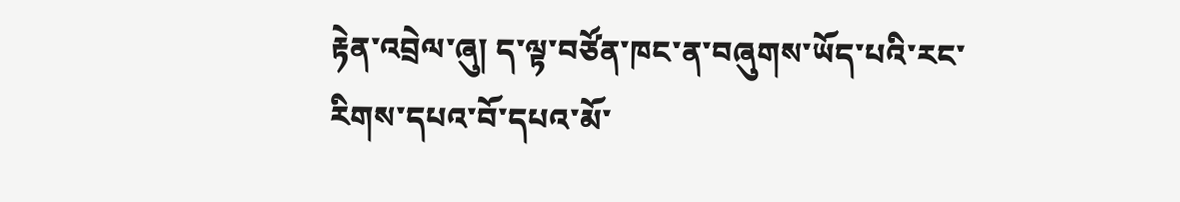རྟེན་འབྲེལ་ཞུ། ད་ལྟ་བཙོན་ཁང་ན་བཞུགས་ཡོད་པའི་རང་རིགས་དཔའ་བོ་དཔའ་མོ་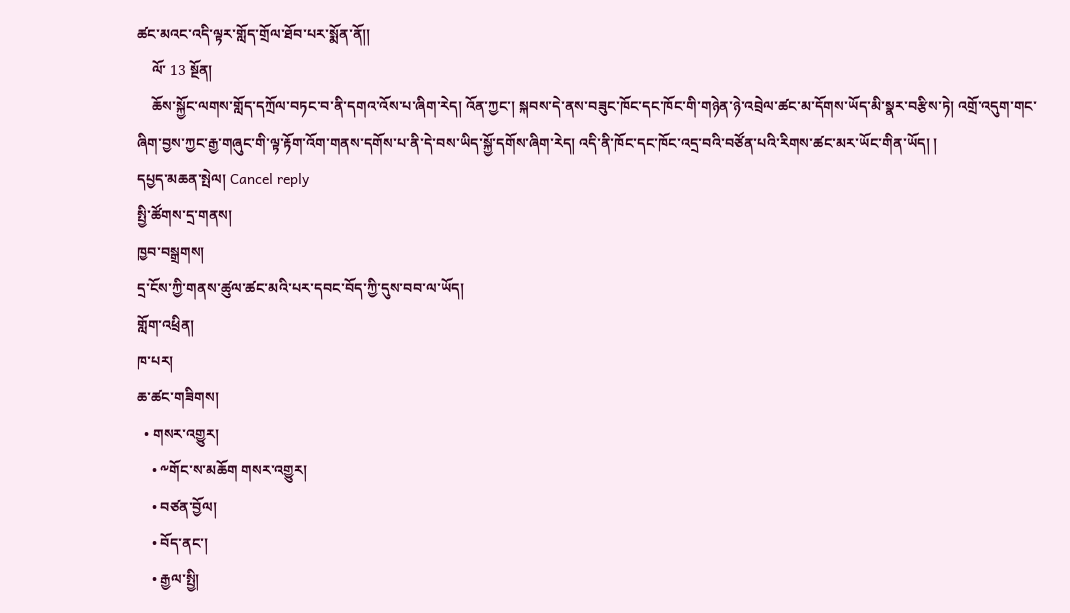ཚང་མའང་འདི་ལྟར་གློད་གྲོལ་ཐོབ་པར་སྨོན་ནོ།།
    ལོ་ 13 སྔོན།
    ཆོས་སྐྱོང་ལགས་གློད་དཀྲོལ་བཏང་བ་ནི་དགའ་འོས་པ་ཞིག་རེད། འོན་ཀྱང་། སྐབས་དེ་ནས་བཟུང་ཁོང་དང་ཁོང་གི་གཉེན་ཉེ་འབྲེལ་ཚང་མ་དོགས་ཡོད་མི་སྣར་བརྩིས་ཏེ། འགྲོ་འདུག་གང་ཞིག་བྱས་ཀྱང་རྒྱ་གཞུང་གི་ལྟ་རྟོག་འོག་གནས་དགོས་པ་ནི་དེ་བས་ཡིད་སྐྱོ་དགོས་ཞིག་རེད། འདི་ནི་ཁོང་དང་ཁོང་འདྲ་བའི་བཙོན་པའི་རིགས་ཚང་མར་ཡོང་གིན་ཡོད། །
དཔྱད་མཆན་སྤེལ། Cancel reply
སྤྱི་ཚོགས་དྲ་གནས།
ཁྱབ་བསྒྲགས།
དྲ་ངོས་ཀྱི་གནས་ཚུལ་ཚང་མའི་པར་དབང་བོད་ཀྱི་དུས་བབ་ལ་ཡོད།
གློག་འཕྲིན།
ཁ་པར།
ཆ་ཚང་གཟིགས།
  • གསར་འགྱུར།
    • ༸གོང་ས་མཆོག གསར་འགྱུར།
    • བཙན་བྱོལ།
    • བོད་ནང་།
    • རྒྱལ་སྤྱི།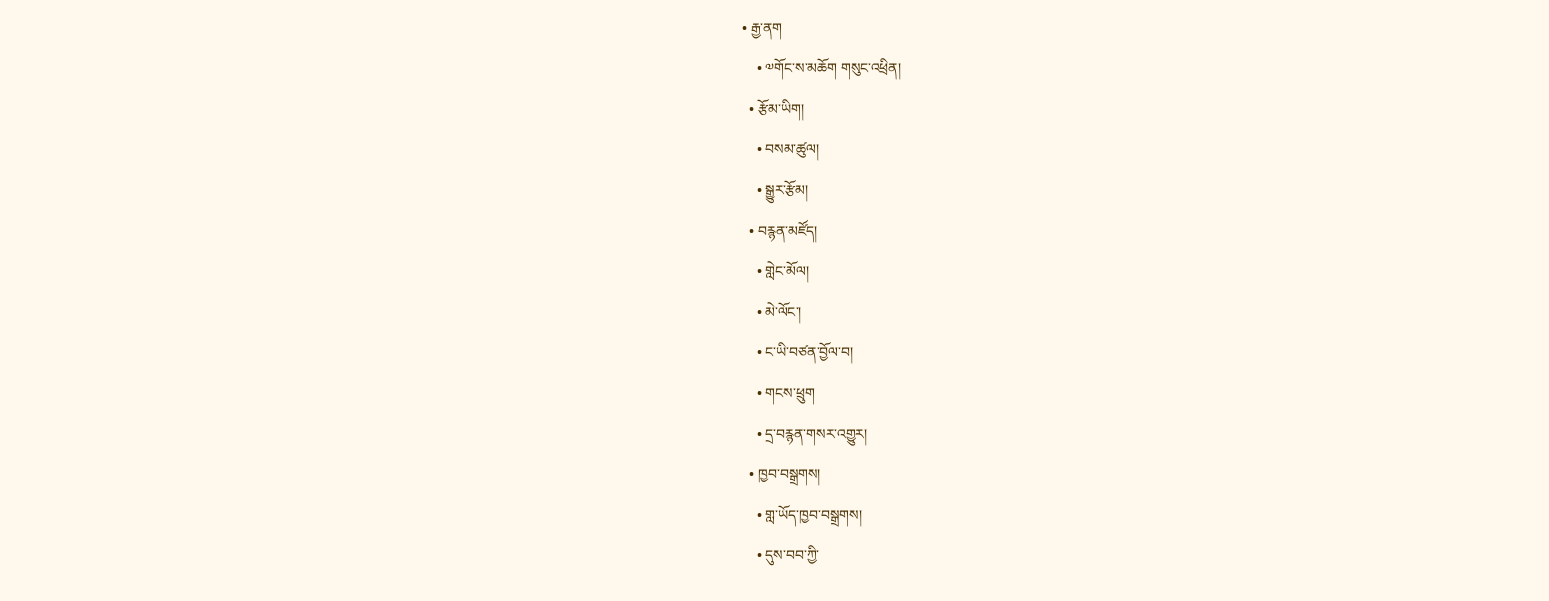• རྒྱ་ནག
    • ༧གོང་ས་མཆོག གསུང་འཕྲིན།
  • རྩོམ་ཡིག།
    • བསམ་ཚུལ།
    • སྒྱུར་རྩོམ།
  • བརྙན་མཛོད།
    • གླེང་མོལ།
    • མེ་ལོང་།
    • ང་ཡི་བཙན་བྱོལ་བ།
    • གངས་ཕྲུག
    • དྲ་བརྙན་གསར་འགྱུར།
  • ཁྱབ་བསྒྲགས།
    • གླ་ཡོད་ཁྱབ་བསྒྲགས།
    • དུས་བབ་ཀྱི་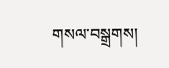གསལ་བསྒྲགས།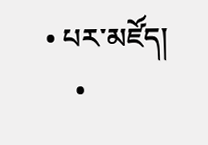• པར་མཛོད།
    •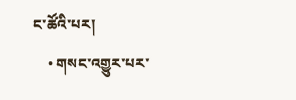ང་ཚོའི་པར།
    • གསང་འགྱུར་པར་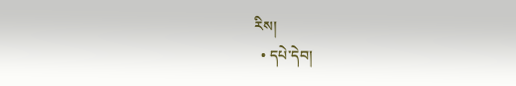རིས།
  • དཔེ་དེབ།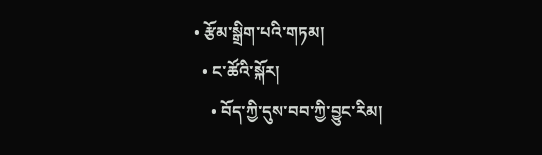• རྩོམ་སྒྲིག་པའི་གཏམ།
  • ང་ཚོའི་སྐོར།
    • བོད་ཀྱི་དུས་བབ་ཀྱི་བྱུང་རིམ།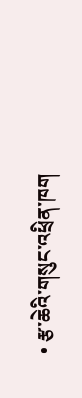• རྩ་ཆེའི་གསུང་འཕྲིན་ཁག